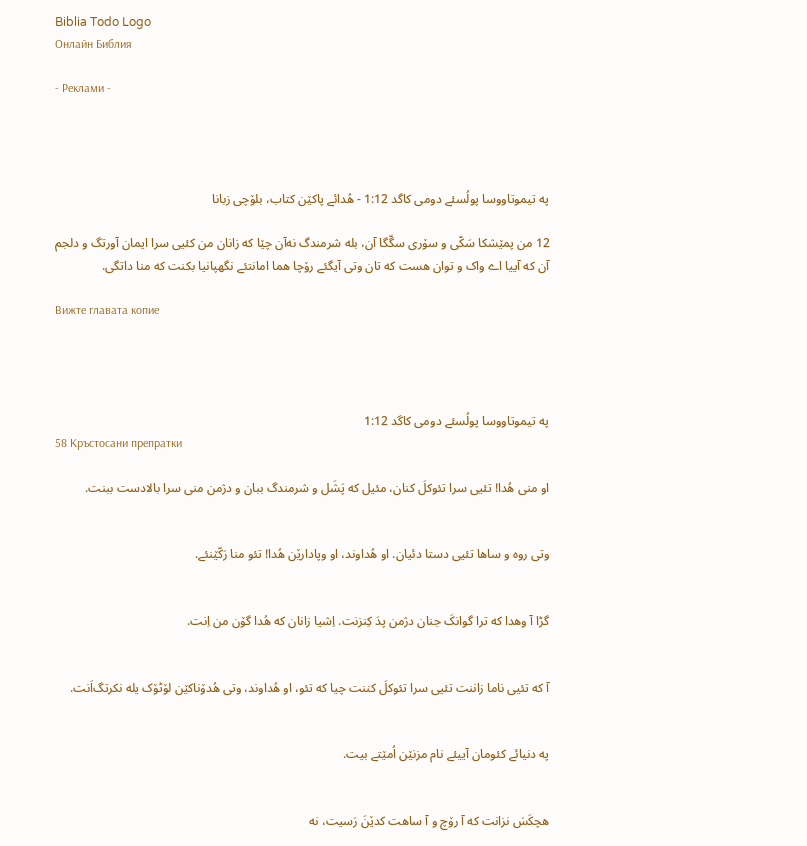Biblia Todo Logo
Онлайн Библия

- Реклами -




په تیموتاووسا پولُسئے دومی کاگد 1:12 - هُدائے پاکێن کتاب، بلۆچی زبانا

12 من پمێشکا سَکّی و سۆری سگّگا آن، بله شرمندگ نه‌آن چێا که زانان من کئیی سرا ایمان آورتگ و دلجم آن که آییا اے واک و توان هست که تان وتی آیگئے رۆچا هما امانتئے نگهپانیا بکنت که منا داتگی.

Вижте главата копие




په تیموتاووسا پولُسئے دومی کاگد 1:12
58 Кръстосани препратки

او منی هُدا! تئیی سرا تئوکلَ کنان، مئیل که پَشَل و شرمندگ ببان و دژمن منی سرا بالادست ببنت.


وتی روه و ساها تئیی دستا دئیان. او هُداوند، او وپادارێن هُدا! تئو منا رَکّێنئے.


گڑا آ وهدا که ترا گوانکَ جنان دژمن پدَ کِنزنت. اِشیا زانان که هُدا گۆن من اِنت.


آ که تئیی ناما زاننت تئیی سرا تئوکلَ کننت چیا که تئو، او هُداوند، وتی هُدۆناکێن لۆٹۆک یله نکرتگ‌اَنت.


په دنیائے کئومان آییئے نام مزنێن اُمێتے بیت.


هچکَسَ نزانت که آ رۆچ و آ ساهت کدێنَ رَسیت، نه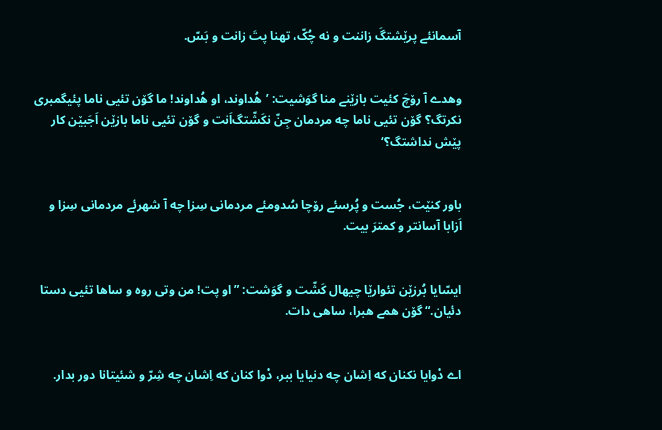آسمانئے پرێشتگَ زاننت و نه چُکّ، تهنا پتَ زانت و بَسّ.


وهدے آ رۆچَ کئیت بازێنے منا گوَشیت: ’هُداوند، او هُداوند! ما گۆن تئیی ناما پئیگمبری نکرتگ؟ گۆن تئیی ناما چه مردمان جِنّ نکَشّتگ‌اَنت و گۆن تئیی ناما بازێن اَجَبێن کار پێش نداشتگ؟‘


باور کنێت، جُست و پُرسئے رۆچا سُدومئے مردمانی سِزا چه آ شهرئے مردمانی سِزا و اَزابا آسانتر و کمترَ بیت.


ایسّایا بُرزێن تئوارێا چیهال کَشّت و گوَشت: ”او پت! من وتی روه و ساها تئیی دستا دئیان.“ گۆن همے هبرا، ساهی دات.


اے دْوایا نکنان که اِشان چه دنیایا ببر، دْوا کنان که اِشان چه شِرّ و شئیتانا دور بدار.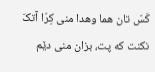کَسّ تان هما وهدا منی کِرّا آتکَ نکنت که پت، بزان منی دێم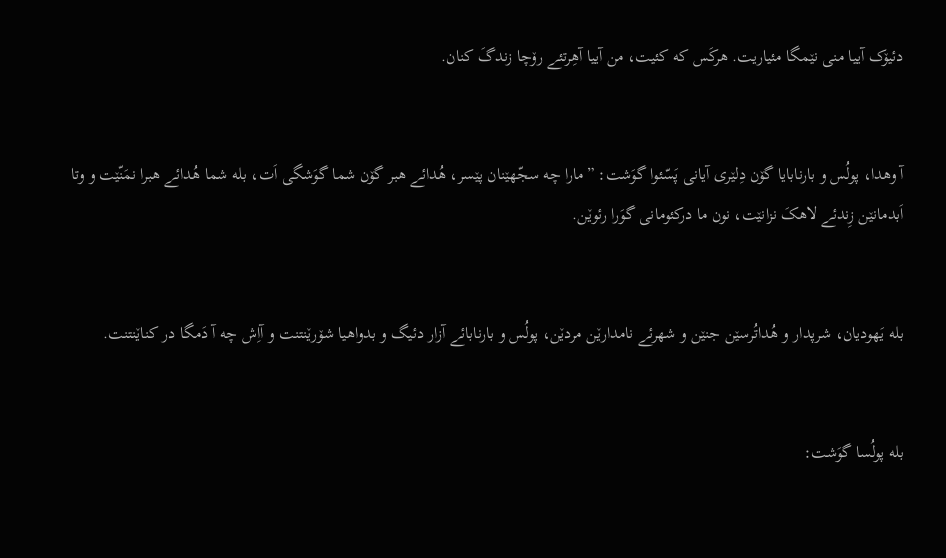دئیۆک آییا منی نێمگا مئیاریت. هرکَس که کئیت، من آییا آهِرتئے رۆچا زندگَ کنان.


آ وهدا، پولُس و بارنابایا گۆن دِلێری آیانی پَسّئوا گوَشت: ”مارا چه سجّهێنان پێسر، هُدائے هبر گۆن شما گوَشگی اَت، بله شما هُدائے هبرا نمَنّێت و وتا اَبدمانێن زِندئے لاهکَ نزانێت، نون ما درکئومانی گوَرا رئوێن.


بله یَهودیان، شرپدار و هُداتُرسێن جنێن و شهرئے نامدارێن مردێن، پولُس و بارنابائے آزار دئیگ و بدواهیا شۆرێنتنت و آاِش چه آ دَمگا در کناێنتنت.


بله پولُسا گوَشت: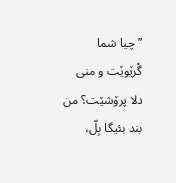”چیا شما گْرێوێت و منی دلا پرۆشێت؟ من بند بئیگا بِلّ،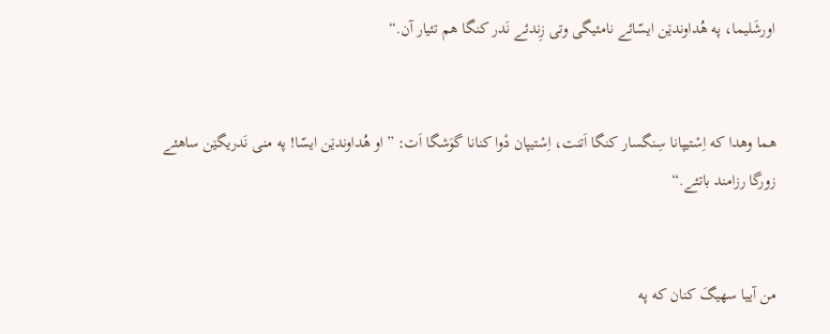اورشَلیما، په هُداوندێن ایسّائے نامئیگی وتی زِندئے نَدر کنگا هم تئیار آن.“


هما وهدا که اِسْتیپانا سِنگسار کنگا اَتنت، اِسْتیپان دْوا کنانا گوَشگا اَت: ”او هُداوندێن ایسّا! په منی نَدریگێن ساهئے زورگا رزامند باتئے.“


من آییا سهیگَ کنان که په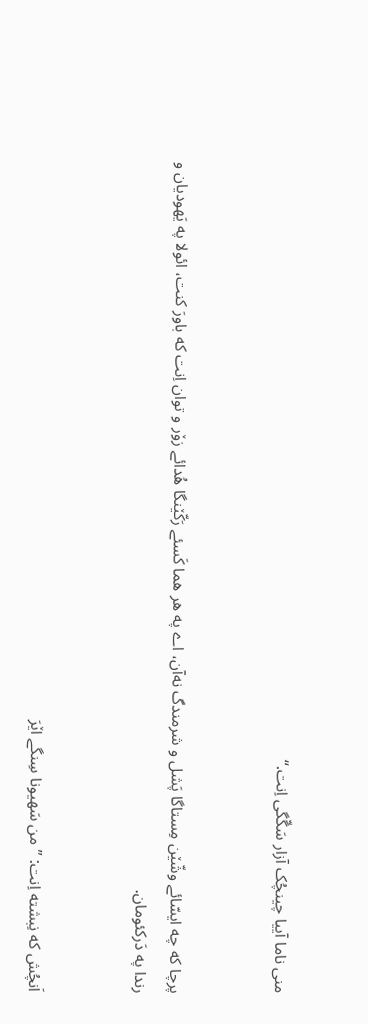منی ناما آییا چینچُک آزار سَگّگی اِنت.“


پرچا که چه ایسّائے وشّێن مِستاگا پَشل و شرمندگ نه‌آن، اے په هر هما کَسئے رَکّێنگا هُدائے زۆر و توان اِنت که باورَ کنت، ائولا په یَهودیان و رندا په دَرکئومان.


اَنچُش که نِبشته اِنت: ”من سَهیونا سِنگے اێرَ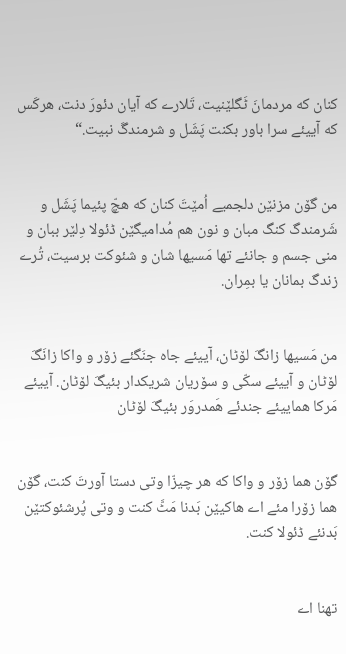کنان که مردمانَ ٹَگلێنیت، تَلارے که آیان دئورَ دنت، هرکَس که آییئے سرا باور بکنت پَشَل و شرمندگَ نبیت.“


من گۆن مزنێن دلجمیے اُمێتَ کنان که هچّ پئیما پَشَل و شَرمندگ کنگ مبان و نون هم مُدامیگێن ڈئولا دِلێر ببان و منی جسم و جانئے تها مَسیها شان و شئوکت برسیت، تُرے زندگ بمانان یا بمِران.


من مَسیها زانگَ لۆٹان، آییئے جاه جنَگئے زۆر و واکا زانَگَ لۆٹان و آییئے سکّی و سۆریان شریکدار بئیگَ لۆٹان. آییئے مَرکا هماییئے جندئے هَمدروَر بئیگَ لۆٹان


گۆن هما زۆر و واکا که هر چیزّا وتی دستا آورتَ کنت، گۆن هما زۆرا مئے اے هاکیێن بَدنا مَٹَّ کنت و وتی پُرشئوکتێن بَدنئے ڈئولا کنت.


تهنا اے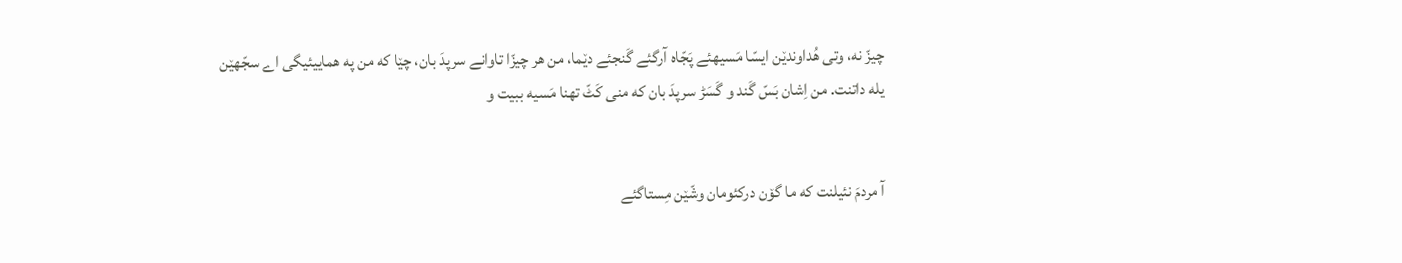چیزّ نه، وتی هُداوندێن ایسّا مَسیهئے پَجّاه آرگئے گَنجئے دێما، من هر چیزّا تاوانے سرپدَ بان، چێا که من په هماییئیگی اے سجّهێن یله داتنت. من اِشان بَسّ گَند و گَسَڑ سرپدَ بان که منی کَٹّ تهنا مَسیه ببیت و


آ مردمَ نئیلنت که ما گۆن درکئومان وشّێن مِستاگئے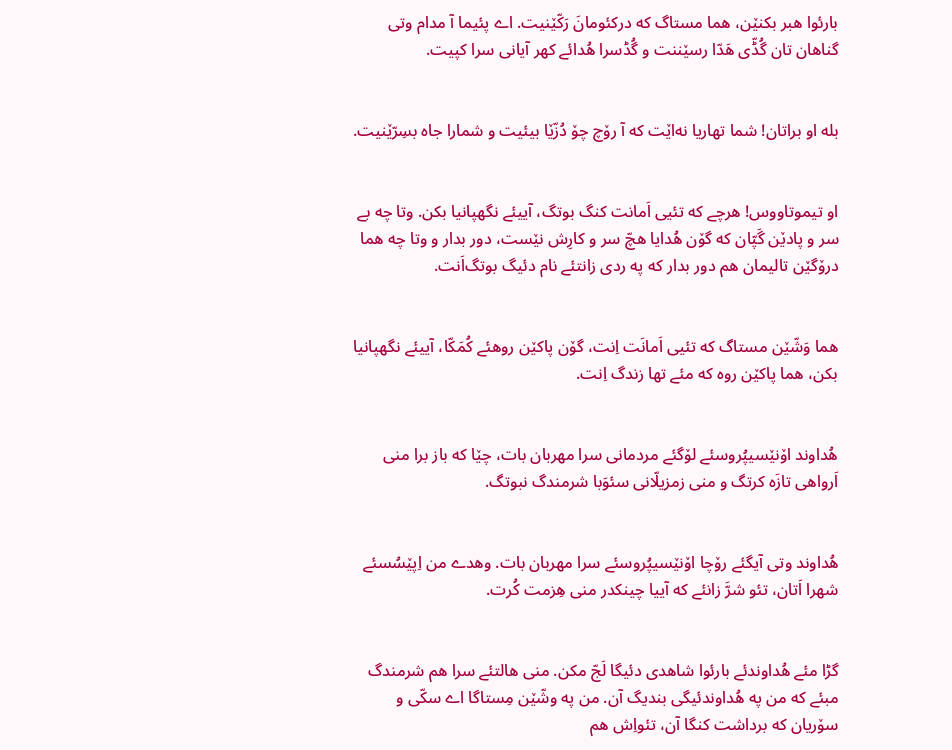بارئوا هبر بکنێن، هما مستاگ که درکئومانَ رَکّێنیت. اے پئیما آ مدام وتی گناهان تان گُڈّی هَدّا رسێننت و گُڈسرا هُدائے کهر آیانی سرا کپیت.


بله او براتان! شما تهاریا نه‌اێت که آ رۆچ چۆ دُزّێا بیئیت و شمارا جاه بسِرّێنیت.


او تیموتاووس! هرچے که تئیی اَمانت کنگ بوتگ، آییئے نگهپانیا بکن. وتا چه بے سر و پادێن گَپّان که گۆن هُدایا هچّ سر و کارِش نێست، دور بدار و وتا چه هما درۆگێن تالیمان هم دور بدار که په ردی زانتئے نام دئیگ بوتگ‌اَنت.


هما وَشّێن مستاگ که تئیی اَمانَت اِنت، گۆن پاکێن روهئے کُمَکّا، آییئے نگهپانیا بکن، هما پاکێن روه که مئے تها زندگ اِنت.


هُداوند اۆنێسیپُروسئے لۆگئے مردمانی سرا مهربان بات، چێا که باز برا منی اَرواهی تازَه کرتگ و منی زمزیلّانی سئوَبا شرمندگ نبوتگ.


هُداوند وتی آیگئے رۆچا اۆنێسیپُروسئے سرا مهربان بات. وهدے من اِپێسُسئے شهرا اَتان، تئو شرَّ زانئے که آییا چینکدر منی هِزمت کُرت.


گڑا مئے هُداوندئے بارئوا شاهدی دئیگا لَجّ مکن. منی هالتئے سرا هم شرمندگ مبئے که من په هُداوندئیگی بندیگ آن. من په وشّێن مِستاگا اے سکّی و سۆریان که برداشت کنگا آن، تئواِش هم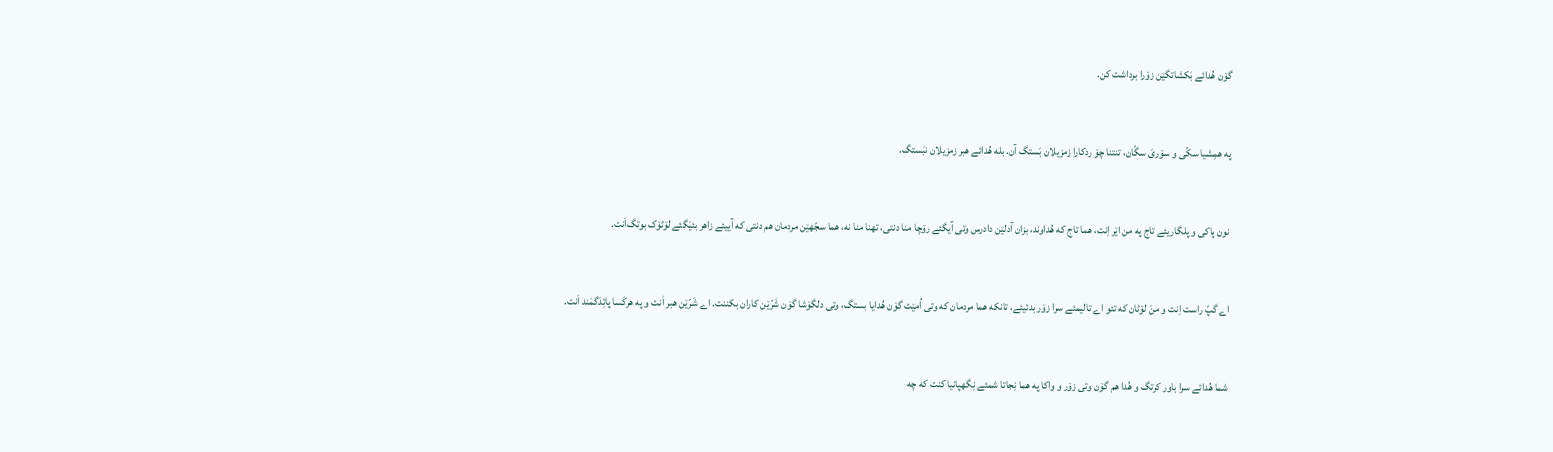گۆن هُدائے بَکشاتگێن زۆرا برداشت کن.


په همِشیا سکّی و سۆریَ سگّان، تنتنا چۆ ردکارا زمزیلان بَستگ آن. بله هُدائے هبر زمزیلان نبَستگ.


نون پاکی و پلگاریئے تاج په من اێر اِنت، هما تاج که هُداوند، بزان آدلێن دادرس وتی آیگئے رۆچا منا دنتی، تهنا منا نه، هما سجّهێن مردمان هم دنتی که آییئے زاهر بئیَگئے لۆٹۆک بوتگ‌اَنت.


اے گپّ راست اِنت و منَ لۆٹان که تئو اے تالیمئے سرا زۆر بدئیئے، تانکه هما مردمان که وتی اُمێت گۆن هُدایا بستگ، وتی دلگۆشا گۆن شَرّێن کاران بکننت. اے شَرّێن هبر اَنت و په هرکَسا پائِدَگمَند اَنت.


شما هُدائے سرا باور کرتگ و هُدا هم گۆن وتی زۆر و واکا په هما نِجاتا شمئے نِگهپانیا کنت که چه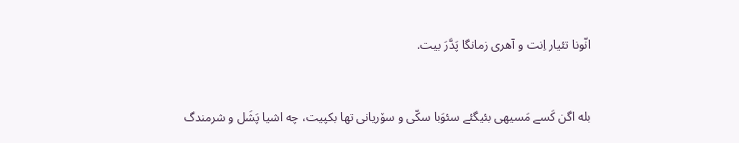انّونا تئیار اِنت و آهری زمانگا پَدَّرَ بیت.


بله اگن کَسے مَسیهی بئیگئے سئوَبا سکّی و سۆریانی تها بکپیت، چه اشیا پَشَل و شرمندگ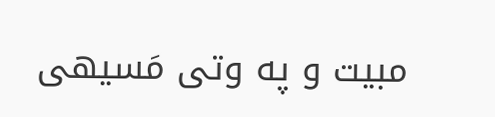مبیت و په وتی مَسیهی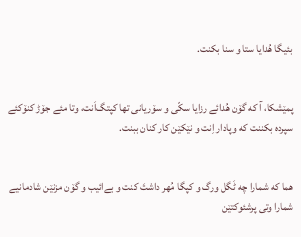بئیگا هُدایا ستا و سنا بکنت.


پمێشکا، آ که گۆن هُدائے رزایا سکّی و سۆریانی تها کپتگ‌اَنت، وتا مئے جۆڑ کنۆکئے سپرده بکننت که وپادار اِنت و نێکێن کار کنان ببنت.


هما که شمارا چه ٹَگل ورگ و کپگا مُهر داشتَ کنت و بےائیب و گۆن مزنێن شادمانیے شمارا وتی پرشئوکتێن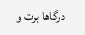درگاها برت و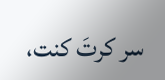سر کرتَ کنت،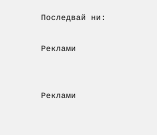Последвай ни:

Реклами


Реклами